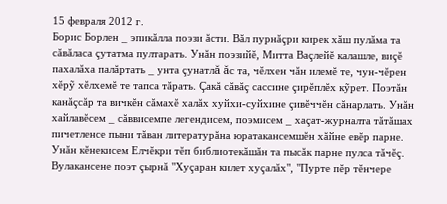15 февраля 2012 г.
Борис Борлен _ эпикăлла поэзи ăсти. Вăл пурнăçри кирек хăш пулăма та сăвăласа çутатма пултарать. Унăн поэзийĕ, Митта Ваçлейĕ калашле, виçĕ пахалăха палăртать _ унта çунатлă ăс та, чĕлхен чăн илемĕ те, чун-чĕрен хĕрỹ хĕлхемĕ те тапса тăрать. Çакă сăвăç сассине çирĕплĕх кỹрет. Поэтăн канăçсăр та вичкĕн сăмахĕ халăх хуйхи-суйхине çивĕччĕн сăнарлать. Унăн хайлавĕсем _ сăввисемпе легендисем, поэмисем _ хаçат-журналта тăтăшах пичетленсе пыни тăван литературăна юратакансемшĕн хăйне евĕр парне. Унăн кĕнекисем Елчĕкри тĕп библиотекăшăн та пысăк парне пулса тăчĕç. Вулакансене поэт çырнă "Хуçаран килет хуçалăх", "Пурте пĕр тĕнчере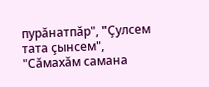пурăнатпăр", "Çулсем тата çынсем", "Сăмахăм самана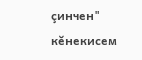çинчен" кĕнекисем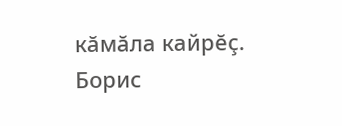кăмăла кайрĕç. Борис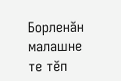Борленăн малашне те тĕп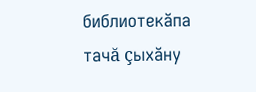библиотекăпа тачă çыхăну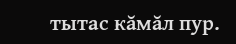тытас кăмăл пур.